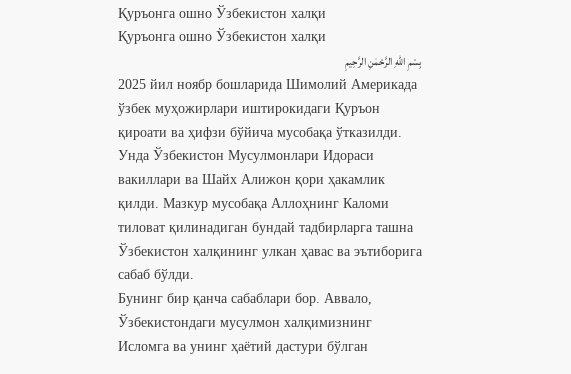Қуръонга ошно Ўзбекистон халқи
Қуръонга ошно Ўзбекистон халқи
بِسْمِ اللهِ الرَّحْمٰنِ الرَّحِيمِ
2025 йил ноябр бошларида Шимолий Америкада ўзбек муҳожирлари иштирокидаги Қуръон қироати ва ҳифзи бўйича мусобақа ўтказилди. Унда Ўзбекистон Мусулмонлари Идораси вакиллари ва Шайх Алижон қори ҳакамлик қилди. Мазкур мусобақа Аллоҳнинг Каломи тиловат қилинадиган бундай тадбирларга ташна Ўзбекистон халқининг улкан ҳавас ва эътиборига сабаб бўлди.
Бунинг бир қанча сабаблари бор. Аввало, Ўзбекистондаги мусулмон халқимизнинг Исломга ва унинг ҳаётий дастури бўлган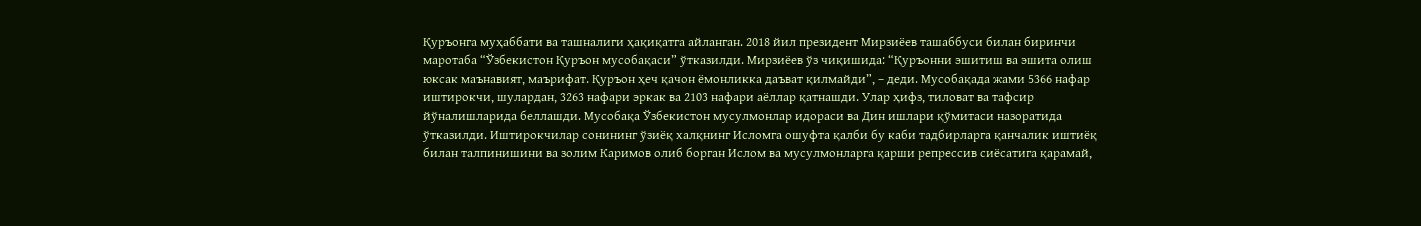Қуръонга муҳаббати ва ташналиги ҳақиқатга айланган. 2018 йил президент Мирзиёев ташаббуси билан биринчи маротаба “Ўзбекистон Қуръон мусобақаси” ўтказилди. Мирзиёев ўз чиқишида: “Қуръонни эшитиш ва эшита олиш юксак маънавият, маърифат. Қуръон ҳеч қачон ёмонликка даъват қилмайди”, – деди. Мусобақада жами 5366 нафар иштирокчи, шулардан, 3263 нафари эркак ва 2103 нафари аёллар қатнашди. Улар ҳифз, тиловат ва тафсир йўналишларида беллашди. Мусобақа Ўзбекистон мусулмонлар идораси ва Дин ишлари қўмитаси назоратида ўтказилди. Иштирокчилар сонининг ўзиёқ халқнинг Исломга ошуфта қалби бу каби тадбирларга қанчалик иштиёқ билан талпинишини ва золим Каримов олиб борган Ислом ва мусулмонларга қарши репрессив сиёсатига қарамай,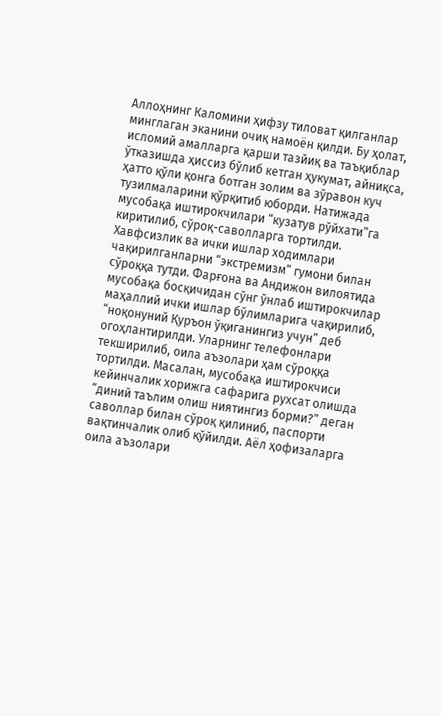Аллоҳнинг Каломини ҳифзу тиловат қилганлар минглаган эканини очиқ намоён қилди. Бу ҳолат, исломий амалларга қарши тазйиқ ва таъқиблар ўтказишда ҳиссиз бўлиб кетган ҳукумат, айниқса, ҳатто қўли қонга ботган золим ва зўравон куч тузилмаларини қўрқитиб юборди. Натижада мусобақа иштирокчилари “кузатув рўйхати”га киритилиб, сўроқ-саволларга тортилди. Хавфсизлик ва ички ишлар ходимлари чақирилганларни “экстремизм” гумони билан сўроққа тутди. Фарғона ва Андижон вилоятида мусобақа босқичидан сўнг ўнлаб иштирокчилар маҳаллий ички ишлар бўлимларига чақирилиб, “ноқонуний Қуръон ўқиганингиз учун” деб огоҳлантирилди. Уларнинг телефонлари текширилиб, оила аъзолари ҳам сўроққа тортилди. Масалан, мусобақа иштирокчиси кейинчалик хорижга сафарига рухсат олишда “диний таълим олиш ниятингиз борми?” деган саволлар билан сўроқ қилиниб, паспорти вақтинчалик олиб қўйилди. Аёл ҳофизаларга оила аъзолари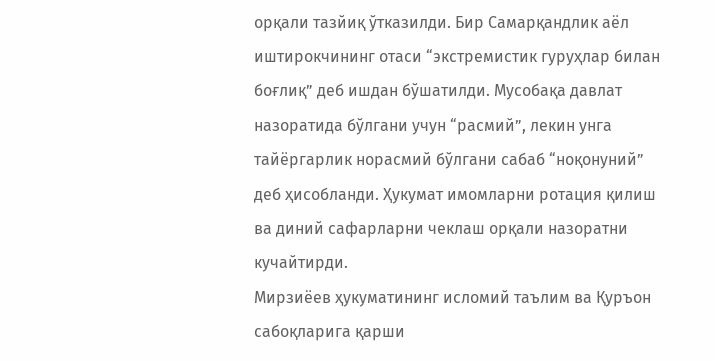орқали тазйиқ ўтказилди. Бир Самарқандлик аёл иштирокчининг отаси “экстремистик гуруҳлар билан боғлиқ” деб ишдан бўшатилди. Мусобақа давлат назоратида бўлгани учун “расмий”, лекин унга тайёргарлик норасмий бўлгани сабаб “ноқонуний” деб ҳисобланди. Ҳукумат имомларни ротация қилиш ва диний сафарларни чеклаш орқали назоратни кучайтирди.
Мирзиёев ҳукуматининг исломий таълим ва Қуръон сабоқларига қарши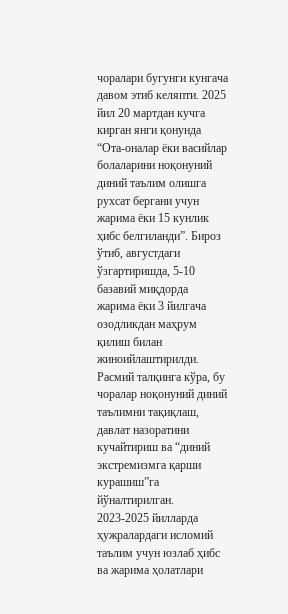чоралари бугунги кунгача давом этиб келяпти. 2025 йил 20 мартдан кучга кирган янги қонунда “Ота-оналар ёки васийлар болаларини ноқонуний диний таълим олишга рухсат бергани учун жарима ёки 15 кунлик ҳибс белгиланди”. Бироз ўтиб, августдаги ўзгартиришда, 5-10 базавий миқдорда жарима ёки 3 йилгача озодликдан маҳрум қилиш билан жиноийлаштирилди. Расмий талқинга кўра, бу чоралар ноқонуний диний таълимни тақиқлаш, давлат назоратини кучайтириш ва “диний экстремизмга қарши курашиш”га йўналтирилган. 2023-2025 йилларда ҳужралардаги исломий таълим учун юзлаб ҳибс ва жарима ҳолатлари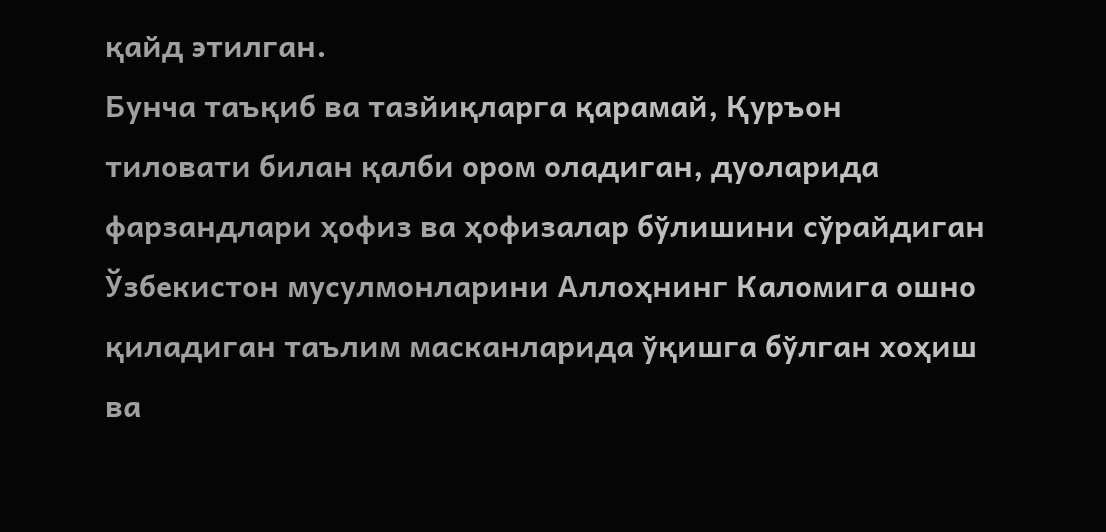қайд этилган.
Бунча таъқиб ва тазйиқларга қарамай, Қуръон тиловати билан қалби ором оладиган, дуоларида фарзандлари ҳофиз ва ҳофизалар бўлишини сўрайдиган Ўзбекистон мусулмонларини Аллоҳнинг Каломига ошно қиладиган таълим масканларида ўқишга бўлган хоҳиш ва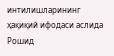интилишларининг ҳақиқий ифодаси аслида Рошид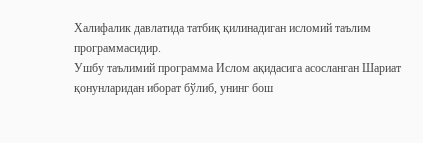Халифалик давлатида татбиқ қилинадиган исломий таълим программасидир.
Ушбу таълимий программа Ислом ақидасига асосланган Шариат қонунларидан иборат бўлиб, унинг бош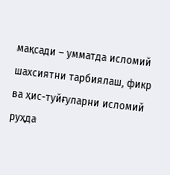мақсади – умматда исломий шахсиятни тарбиялаш, фикр ва ҳис-туйғуларни исломий руҳда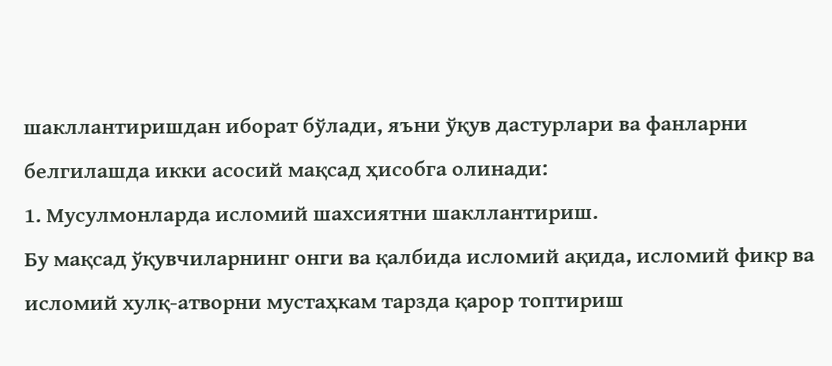шакллантиришдан иборат бўлади, яъни ўқув дастурлари ва фанларни белгилашда икки асосий мақсад ҳисобга олинади:
1. Мусулмонларда исломий шахсиятни шакллантириш.
Бу мақсад ўқувчиларнинг онги ва қалбида исломий ақида, исломий фикр ва исломий хулқ-атворни мустаҳкам тарзда қарор топтириш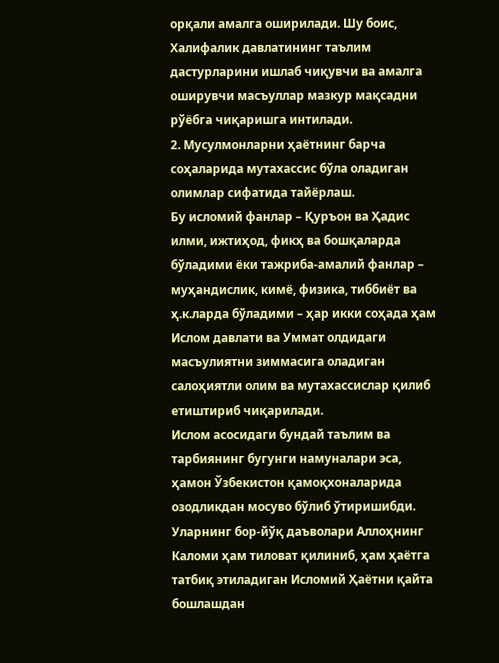орқали амалга оширилади. Шу боис, Халифалик давлатининг таълим дастурларини ишлаб чиқувчи ва амалга оширувчи масъуллар мазкур мақсадни рўёбга чиқаришга интилади.
2. Мусулмонларни ҳаётнинг барча соҳаларида мутахассис бўла оладиган олимлар сифатида тайёрлаш.
Бу исломий фанлар – Қуръон ва Ҳадис илми, ижтиҳод, фикҳ ва бошқаларда бўладими ёки тажриба-амалий фанлар – муҳандислик, кимё, физика, тиббиёт ва ҳ.к.ларда бўладими – ҳар икки соҳада ҳам Ислом давлати ва Уммат олдидаги масъулиятни зиммасига оладиган салоҳиятли олим ва мутахассислар қилиб етиштириб чиқарилади.
Ислом асосидаги бундай таълим ва тарбиянинг бугунги намуналари эса, ҳамон Ўзбекистон қамоқхоналарида озодликдан мосуво бўлиб ўтиришибди. Уларнинг бор-йўқ даъволари Аллоҳнинг Каломи ҳам тиловат қилиниб, ҳам ҳаётга татбиқ этиладиган Исломий Ҳаётни қайта бошлашдан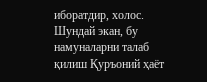иборатдир, холос. Шундай экан, бу намуналарни талаб қилиш Қуръоний ҳаёт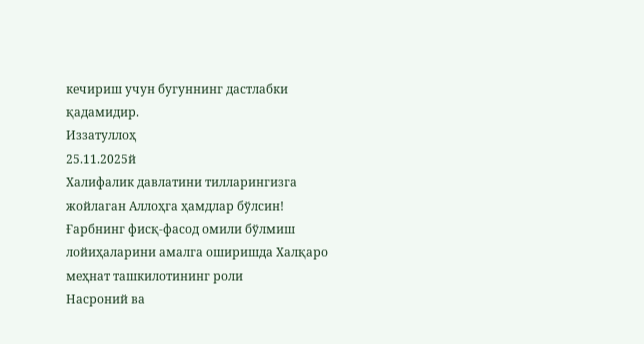кечириш учун бугуннинг дастлабки қадамидир.
Иззатуллоҳ
25.11.2025й
Халифалик давлатини тилларингизга жойлаган Аллоҳга ҳамдлар бўлсин!
Ғарбнинг фисқ-фасод омили бўлмиш лойиҳаларини амалга оширишда Халқаро меҳнат ташкилотининг роли
Насроний ва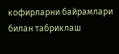кофирларни байрамлари билан табриклаш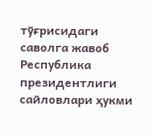тўғрисидаги саволга жавоб
Республика президентлиги сайловлари ҳукми